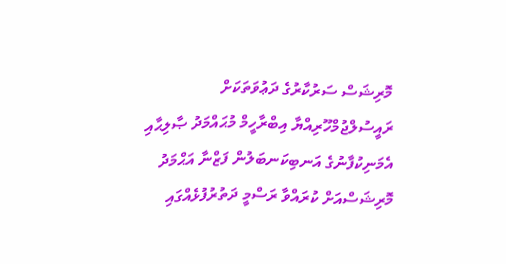މޮރިޝަސް ސަރުކާރުގެ ދަޢުވަތަކަށް ރައީސުލްޖުމްހޫރިއްޔާ އިބްރާހީމް މުޙައްމަދު ޞާލިޙާއި އެމަނިކުފާނުގެ އަނބިކަނބަލުން ފަޒްނާ އަޙްމަދު މޮރިޝަސްއަށް ކުރައްވާ ރަސްމީ ދަތުރުފުޅެއްގައި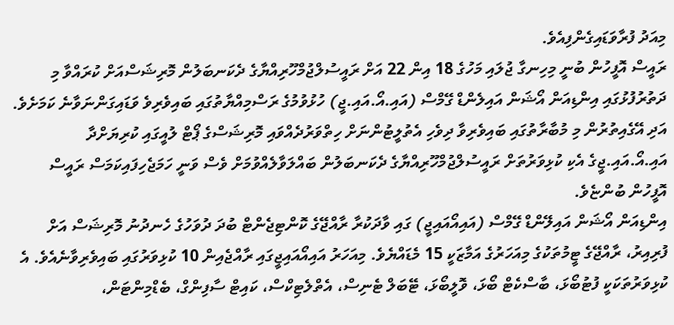މިއަދު ފުރާވަޑައިގެންފިއެވެ.
ރައީސް އޮފީހުން ބުނީ މިހިނގާ ޖުލައި މަހުގެ 18 އިން 22 އަށް ރައީސުލްޖުމްހޫރިއްޔާގެ ދެކަނބަލުން މޮރިޝަސްއަށް ކުރައްވާ މި ދަތުރުފުޅުގައި އިންޑިއަން އޯޝަން އައިލެންޑް ގޭމްސް (އައި.އޯ.އައި.ޖީ) ހުޅުވުމުގެ ރަސްމިއްޔާތުގައި ބައިވެރިވެ ވަޑައިގަންނަވާނެ ކަމަށެވެ. އަދި އޭގެއިތުރުން މި މުބާރާތުގައި ބައިވެރިވާ ދިވެހި އެތުލީޓުންނަށް ހިތްވަރުދެއްވައި މޮރިޝަސްގެ ޕޯޓް ލުއީގައި ކުރިޔަށްދާ އައި.އޯ.އައި.ޖީގެ އެކި ކުޅިވަރުތަށް ރައީސުލްޖުމްހޫރިއްޔާގެ ދެކަނބަލުން ބައްލަވާލެއްވުމަށް ވެސް ވަނީ ހަމަޖެހިފައިކަމަސް ރައީސް އޮފީހުން ބުންޏެވެ.
އިންޑިއަން އޯޝަން އައިލޭންޑް ގޭމްސް (އައިއޯއައިޖީ) ގައި ވާދަކުރާ ރާއްޖޭގެ ކޮންޓިޖެންޓް ބުދަ ދުވަހުގެ ހެނދުނު މޮރިޝަސް އަށް ފުރިއިރު، ރާއްޖޭގެ ޓީމުތަކުގެ މިއަހަރުގެ އަމާޒަކީ 15 މެޑައްޔެވެ. މިއަހަރު އައިއޯއައިޖީގައި ރާއްޖެއިން 10 ކުޅިވަރުގައި ބައިވެރިވާނެއެވެ. އެ ކުޅިވަރުތަކަކީ ފުޓުބޯޅަ، ބާސްކެޓް ބޯޅަ، ވޮލީބޯޅަ، ޓޭބަލް ޓެނިސް، އެތްލެޓިކްސް، ކައިޓް ސާފިންގް، ބެޑްމިންޓަން،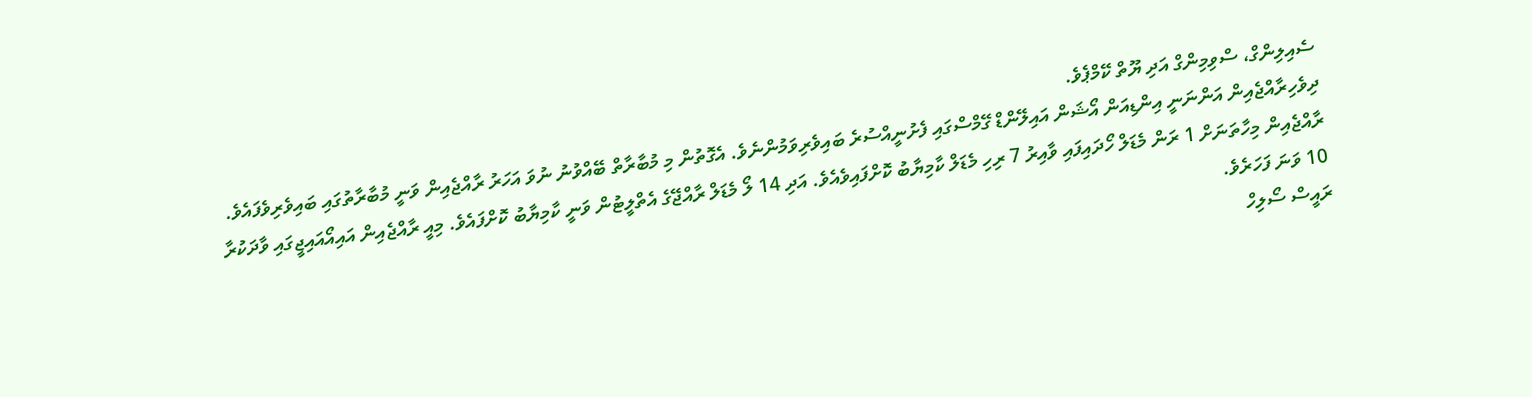ސެއިލިންގް، ސްވިމިންގް އަދި ޔޫތް ކޭމްޕެވެ.
ދިވެހިރާއްޖެއިން އަންނަނީ އިންޑިއަން އޯޝަން އައިލޭންޑް ގޭމްސްގައި ފެށުނީއްސުރެ ބައިވެރިވަމުންނެވެ. އެގޮތުން މި މުބާރާތް ބޭއްވުނު ނުވަ އަހަރު ރާއްޖެއިން ވަނީ މުބާރާތުގައި ބައިވެރިވެފައެވެ. ރާއްޖެއިން މިހާތަނަށް 1 ރަން މެޑަލް ހޯދައިފައި ވާއިރު 7 ރިހި މެޑަލް ކާމިޔާބު ކޮށްފައިވެއެވެ. އަދި 14 ލޯ މެޑަލް ރާއްޖޭގެ އެތްލީޓުން ވަނީ ކާމިޔާބު ކޮށްފައެވެ. މިއީ ރާއްޖެއިން އައިއޯއައިޖީގައި ވާދަކުރާ 10 ވަނަ ފަހަރެވެ.
ރައީސް ސޯލިހް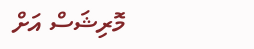މޮރިޝަސް އަށް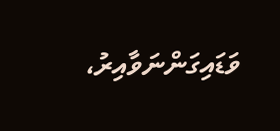ވަޑައިގަންނަވާއިރު،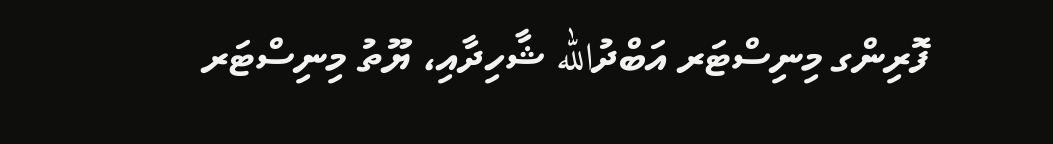ފޮރިންގ މިނިސްޓަރ އަބްދުالله ޝާހިދާއި، ޔޫތު މިނިސްޓަރ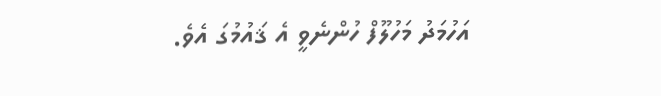އަހުމަދު މަހުލޫފް ހުންނެވީ އެ ޤައުމުގަ އެވެ.